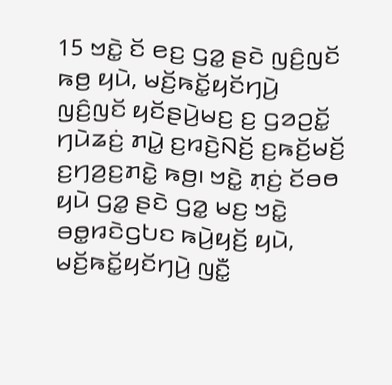15 ꤠꤢꤧ꤭ ꤢꤩ ꤕꤢ꤬ ꤞꤤ꤭ ꤔꤢꤧ ꤜꤢꤨ꤬ꤜꤢꤩ ꤒꤥ꤬ ꤟꤣꤧ, ꤗꤢꤩ꤬ꤒꤢꤩ꤭ꤟꤢꤩꤚꤣꤧ꤬ ꤜꤢꤨ꤬ꤜꤢꤩ ꤟꤢꤩꤔꤣꤧ꤬ꤗꤢ꤬ ꤢ꤬ ꤞꤤꤑꤢꤩ꤭ ꤚꤣꤧꤘꤢꤦ꤬ ꤊꤣꤧ꤭ ꤢ꤬ꤙꤢꤧ꤬ꤡꤢꤩ꤬ ꤢ꤬ꤒꤢꤩ꤬ꤗꤢꤩ꤬ ꤢ꤬ꤚꤤ꤬ꤢ꤬ꤊꤢꤧ꤭ ꤒꤥ꤬꤯ ꤠꤢꤧ꤭ ꤊ꤫ꤢꤦ꤬ ꤢꤩꤋꤥ ꤟꤣꤧ ꤞꤤ꤭ ꤔꤢꤧ ꤞꤤ꤭ ꤗꤢ꤬ ꤠꤢꤧ꤭ ꤋꤥ꤭ꤙꤢꤧꤞꤝꤢ ꤒꤣꤧ꤬ꤟꤢꤩ꤬ ꤟꤣꤧ, ꤗꤢꤩ꤬ꤒꤢꤩ꤭ꤟꤢꤩꤚꤣꤧ꤬ ꤜꤢꤪ꤭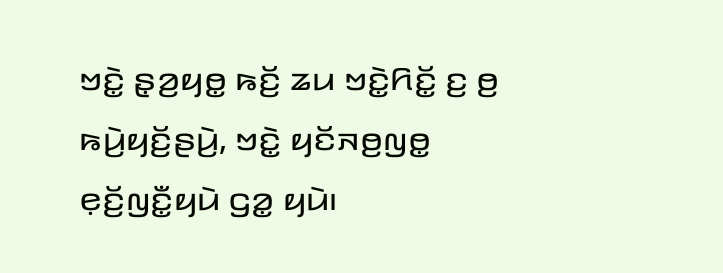ꤠꤢꤧ꤭ ꤔ꤫ꤤ꤬ꤟꤥ꤭ ꤒꤢꤩ꤬ ꤘꤣ ꤠꤢꤧ꤭ꤖꤢꤩ꤭ ꤢ꤬ ꤥ꤬ ꤒꤣꤧ꤬ꤟꤢꤩ꤬ꤔꤣꤧ꤬, ꤠꤢꤧ꤭ ꤟꤢꤩꤏꤥ꤬ꤜꤥ꤭ ꤕ꤫ꤢꤩ꤬ꤜꤢꤪ꤭ꤟꤣꤧ ꤞꤤ꤭ ꤟꤣꤧ꤯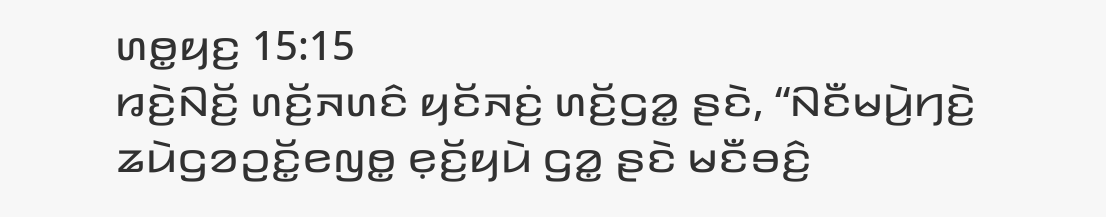ꤛꤥ꤭ꤟꤢ꤬ 15:15
ꤙꤢꤧ꤬ꤡꤢꤩ꤬ ꤛꤢꤩ꤬ꤏꤛꤢꤨ ꤟꤢꤩꤏꤢꤦ꤬ ꤛꤢꤩ꤬ꤞꤤ꤭ ꤔꤢꤧ, “ꤡꤢꤪꤗꤣꤧ꤬ꤚꤢꤧ꤬ ꤘꤣꤧꤞꤤꤑꤢꤩ꤭ꤕꤜꤥ꤭ ꤕ꤫ꤢꤩ꤬ꤟꤣꤧ ꤞꤤ꤭ ꤔꤢꤧ ꤗꤢꤪꤋꤢꤨ꤬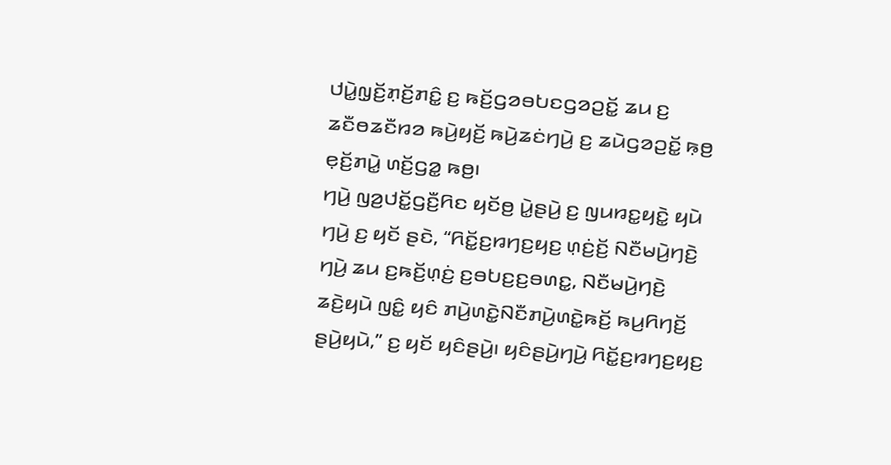ꤓꤣꤧ꤭ꤜ꤫ꤢꤩ꤬ꤊ꤫ꤢꤩ꤬ꤊꤢꤨ꤭ ꤢ꤬ ꤒꤢꤩ꤬ꤞꤤꤋꤝꤢꤞꤤꤑꤢꤩ꤭ ꤘꤣ ꤢ꤬ ꤘꤢꤪꤥꤘꤢꤪꤙꤤ ꤒꤣꤧ꤬ꤟꤢꤩ꤬ ꤒꤣꤧ꤬ꤘꤢꤦꤚꤣꤧ꤬ ꤢ꤬ ꤘꤣꤧꤞꤤꤑꤢꤩ꤭ ꤒ꤫ꤥ꤬ ꤕ꤫ꤢꤩ꤬ꤊꤣꤧ꤭ ꤛꤢꤩ꤬ꤞꤤ꤭ ꤒꤥ꤬꤯
ꤚꤣꤧ꤬ ꤜꤤ꤬ꤓꤢꤩ꤭ꤞꤢꤪ꤬ꤖꤢ ꤟꤢꤩꤥ꤬ ꤣꤧ꤭ꤔꤣꤧ꤬ ꤢ꤬ ꤜꤣꤙꤢ꤭ꤟꤢꤧ꤭ ꤟꤣꤧ ꤚꤣꤧ꤬ ꤢ꤬ ꤟꤢꤩ ꤔꤢꤧ, “ꤖꤢꤩ꤭ꤢ꤬ꤙꤚꤢ꤬ꤟꤢ꤬ ꤛ꤫ꤢꤦ꤬ꤢꤩ꤬ ꤡꤢꤪꤗꤣꤧ꤬ꤚꤢꤧ꤬ ꤚꤣꤧ꤬ ꤘꤣ ꤢ꤬ꤒꤢꤩ꤬ꤛ꤫ꤢꤦ꤬ ꤢ꤬ꤋꤝꤢ꤬ꤢ꤬ꤋꤛꤢ꤭, ꤡꤢꤪꤗꤣꤧ꤬ꤚꤢꤧ꤬ ꤘꤢꤧ꤬ꤟꤣꤧ ꤜꤢꤨ꤭ ꤟꤢꤨ ꤊꤣꤧ꤬ꤛꤢꤧ꤭ꤡꤢꤪꤊꤣꤧ꤬ꤛꤢꤧ꤭ꤒꤢꤩ꤬ ꤒꤣ꤬ꤖꤚꤢꤩ꤬ ꤔꤣꤧ꤬ꤟꤣꤧ,” ꤢ꤬ ꤟꤢꤩ ꤟꤢꤨꤔꤣꤧ꤬꤯ ꤟꤢꤨꤔꤣꤧ꤬ꤚꤣꤧ꤬ ꤖꤢꤩ꤭ꤢ꤬ꤙꤚꤢ꤬ꤟꤢ꤬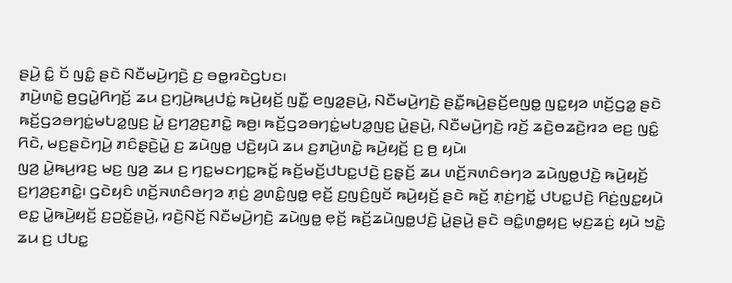ꤔꤣꤧ꤬ ꤢꤨ꤭ ꤢꤩ ꤜꤢꤨ꤭ ꤔꤢꤧ ꤡꤢꤪꤗꤣꤧ꤬ꤚꤢꤧ꤬ ꤢ꤬ ꤋꤥ꤭ꤙꤢꤧꤞꤝꤢ꤯
ꤊꤣꤧ꤬ꤛꤢꤧ꤭ ꤥ꤬ꤞꤣꤧ꤭ꤖꤚꤢꤩ꤬ ꤘꤣ ꤢ꤬ꤚ꤫ꤣꤧ꤬ꤒꤣ꤬ꤓꤢꤦ꤭ ꤒꤣꤧ꤬ꤟꤢꤩ꤬ ꤜꤢꤪ꤭ ꤕꤜꤤ꤭ꤔꤣꤧ꤬, ꤡꤢꤪꤗꤣꤧ꤬ꤚꤢꤧ꤬ ꤔꤢꤪ꤭ꤒꤣꤧ꤬ꤔꤢꤩ꤬ꤕꤜꤥ꤭ ꤜꤢ꤭ꤟꤤ ꤛꤢꤩ꤬ꤞꤤ꤭ ꤔꤢꤧ ꤒꤢꤩ꤬ꤞꤤꤋꤚꤢꤦ꤭ꤗꤝꤤ꤭ꤜꤢ꤬ ꤣꤧ꤭ ꤢ꤬ꤚꤤ꤬ꤢ꤬ꤊꤢꤧ꤭ ꤒꤥ꤬꤯ ꤒꤢꤩ꤬ꤞꤤꤋꤚꤢꤦ꤭ꤗꤝꤤ꤭ꤜꤢ꤬ ꤣꤧ꤭ꤔꤣꤧ꤬, ꤡꤢꤪꤗꤣꤧ꤬ꤚꤢꤧ꤬ ꤙꤢꤩ꤬ ꤘꤢꤧ꤬ꤥꤘꤢꤧ꤬ꤙꤤ ꤕꤢ꤬ ꤜꤢꤨ꤭ ꤖꤢꤧ, ꤗꤢ꤬ꤔꤢꤧꤚꤣꤧ꤬ ꤊꤢꤨꤔ꤫ꤢꤧ꤬ꤣꤧ꤭ ꤢ꤬ ꤘꤣꤧꤜꤥ꤭ ꤓꤢꤧ꤬ꤟꤣꤧ ꤘꤣ ꤢ꤬ꤊꤣꤧ꤬ꤛꤢꤧ꤭ ꤒꤣꤧ꤬ꤟꤢꤩ꤬ ꤢ꤬ ꤥ꤬ ꤟꤣꤧ꤯
ꤜꤤ꤬ ꤣꤧ꤭ꤒꤣ꤬ꤙꤢ꤬ ꤗꤢ꤬ ꤜꤤ꤬ ꤘꤣ ꤢ꤬ ꤚꤢ꤭ꤗꤢꤚꤢ꤭ꤒꤢꤩ꤭ ꤒꤢꤩ꤬ꤗꤢꤩ꤬ꤓꤝꤢ꤭ꤓꤢꤧ꤬ ꤢ꤬ꤔ꤫ꤢꤩ꤬ ꤘꤣ ꤛꤢꤩ꤬ꤏꤛꤢꤨꤋꤚꤤ ꤘꤣꤧꤜꤥ꤭ꤓꤢꤧ꤬ ꤒꤣꤧ꤬ꤟꤢꤩ꤬ ꤢ꤬ꤚꤤ꤬ꤢ꤬ꤊꤢꤧ꤭꤯ ꤞꤢꤧꤟꤢꤨ ꤛꤢꤩ꤬ꤏꤛꤢꤨꤋꤚꤤ ꤊ꤫ꤢꤦ꤬ ꤤ꤬ꤛꤢꤨ꤭ꤜꤥ꤭ ꤕ꤫ꤢꤩ꤬ ꤢ꤬ꤜꤢꤨ꤬ꤜꤢꤩ ꤒꤣꤧ꤬ꤟꤢꤩ꤬ ꤔꤢꤧ ꤒꤢꤩ꤬ ꤊ꤫ꤢꤦ꤬ꤚꤢꤩ꤭ ꤓꤝꤢ꤭ꤓꤢꤧ꤬ ꤖꤢꤦ꤬ꤜꤢ꤭ꤟꤣꤧ ꤕꤢ꤭ ꤣꤧ꤭ꤒꤣꤧ꤬ꤟꤢꤩ꤬ ꤢ꤬ꤑꤢꤩ꤭ꤔꤣꤧ꤬, ꤙꤢꤧ꤬ꤡꤢꤩ꤬ ꤡꤢꤪꤗꤣꤧ꤬ꤚꤢꤧ꤬ ꤘꤣꤧꤜꤥ꤭ ꤕ꤫ꤢꤩ꤬ ꤒꤢꤩ꤬ꤘꤣꤧꤜꤥ꤭ꤓꤢꤧ꤬ ꤣꤧ꤭ꤔꤣꤧ꤬ ꤔꤢꤧ ꤋꤢꤨ꤭ꤛꤥ꤭ꤟꤢ꤬ ꤗ꤫ꤢ꤬ꤘꤢꤦ꤬ ꤟꤣꤧ ꤠꤢꤧ꤭ ꤘꤣ ꤢ꤬ ꤓꤝꤢ꤭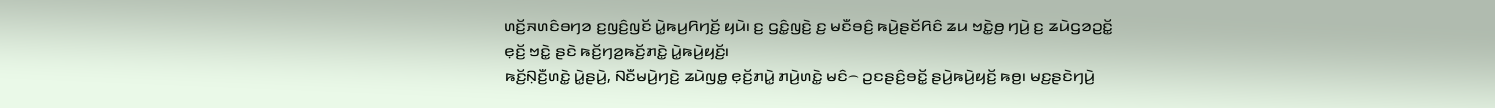ꤛꤢꤩ꤬ꤏꤛꤢꤨꤋꤚꤤ ꤢ꤬ꤜꤢꤨ꤬ꤜꤢꤩ ꤣꤧ꤭ꤒꤣ꤬ꤖꤚꤢꤩ꤬ ꤟꤣꤧ꤯ ꤢ꤬ ꤞꤢꤨ꤭ꤜꤢꤧ꤬ ꤢ꤬ ꤗꤢꤪꤋꤢꤨ꤬ ꤒꤣꤧ꤬ꤔꤢꤩꤖꤢꤨ ꤘꤣ ꤠꤢꤧ꤭ꤥ꤬ ꤚꤣꤧ꤬ ꤢ꤬ ꤘꤣꤧꤞꤤꤑꤢꤩ꤭ ꤕ꤫ꤢꤩ꤬ ꤠꤢꤧ꤭ ꤔꤢꤧ ꤒꤢꤩ꤬ꤚꤤ꤬ꤒꤢꤩ꤬ꤊꤢꤧ꤭ ꤣꤧ꤭ꤒꤣꤧ꤬ꤟꤢꤩ꤬꤯
ꤒꤢꤩ꤬ꤡ꤫ꤢꤪ꤬ꤛꤢꤧ꤭ ꤣꤧ꤭ꤔꤣꤧ꤬, ꤡꤢꤪꤗꤣꤧ꤬ꤚꤢꤧ꤬ ꤘꤣꤧꤜꤥ꤭ ꤕ꤫ꤢꤩ꤬ꤊꤣꤧ꤭ ꤊꤣꤧ꤬ꤛꤢꤧ꤭ ꤗꤢꤨ꤮ ꤑꤢꤔꤢꤨ꤬ꤋꤢꤩ꤭ ꤔꤣꤧ꤬ꤒꤣꤧ꤬ꤟꤢꤩ꤬ ꤒꤥ꤬꤯ ꤗꤢ꤬ꤔꤢꤧꤚꤣꤧ꤬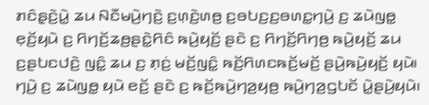ꤊꤢꤨꤔ꤫ꤢꤧ꤬ꤣꤧ꤭ ꤘꤣ ꤡꤢꤪꤗꤣꤧ꤬ꤚꤢꤧ꤬ ꤢ꤬ꤛ꤫ꤢꤧ꤬ꤛꤥ꤬ ꤢ꤬ꤋꤝꤢ꤬ꤢ꤬ꤋꤛꤢ꤭ꤚꤣꤧ꤬ ꤢ꤬ ꤘꤣꤧꤜꤥ꤭ ꤕ꤫ꤢꤩ꤬ꤟꤣꤧ ꤢ꤬ ꤖꤚꤢꤩ꤬ꤘꤥ꤬ꤔꤢꤧ꤭ꤖꤢꤨ ꤒꤣꤧ꤬ꤟꤢꤩ꤬ ꤔꤢꤧ ꤢ꤬ ꤖꤚꤢꤩ꤬ꤖꤚꤥ꤬ ꤒꤣꤧ꤬ꤟꤢꤩ꤬ ꤘꤣ ꤢ꤬ꤔꤝꤢꤓꤢꤧ꤬ ꤜꤢꤨ꤭ ꤘꤣ ꤢ꤬ ꤊ꤫ꤢꤦ꤬ ꤗꤢꤩ꤬ꤜꤢꤨ꤭ ꤒꤢꤩ꤬ꤖꤛꤢꤒꤢꤩ꤬ꤗꤢꤩ꤬ ꤔꤣꤧ꤬ꤒꤣꤧ꤬ꤟꤢꤩ꤬ ꤟꤣꤧ꤯
ꤚꤣꤧ꤬ ꤢ꤬ ꤘꤣꤧꤜꤥ꤭ ꤟꤣꤧ ꤕꤢꤩ꤬ ꤔꤢꤧ ꤢ꤬ ꤒꤢꤩ꤬ꤒꤣꤧ꤬ꤚꤤ꤬ꤟꤥ꤬ ꤒꤣꤧ꤬ꤚꤤ꤬ꤞꤝꤢꤩ ꤣꤧ꤭ꤔꤣꤧ꤬ꤟꤣꤧ꤯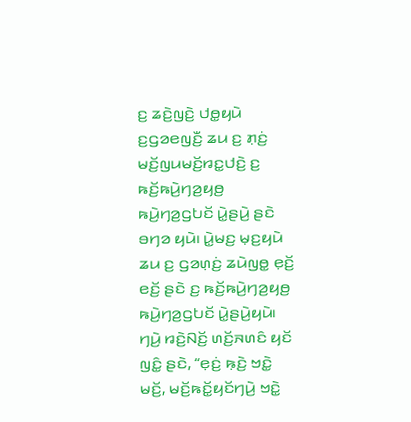ꤢ꤬ ꤘꤢꤧ꤬ꤜꤢꤧ꤬ ꤓꤥ꤭ꤟꤣꤧ ꤢ꤬ꤞꤤꤕꤜꤢꤪ꤬ ꤘꤣ ꤢ꤬ ꤊ꤫ꤢꤦ꤬ ꤗꤢꤩ꤬ꤜꤣꤗꤢꤩ꤬ꤙꤢ꤭ꤓꤢꤧ꤬ ꤢ꤬ ꤒꤢꤩ꤬ꤒꤣꤧ꤬ꤚꤤ꤬ꤟꤥ꤬ ꤒꤣꤧ꤬ꤚꤤ꤬ꤞꤝꤢꤩ ꤣꤧ꤭ꤔꤣꤧ꤬ ꤔꤢꤧ ꤋꤚꤤ ꤟꤣꤧ꤯ ꤣꤧ꤭ꤗꤢ꤬ ꤗ꤫ꤢ꤬ꤟꤣꤧ ꤘꤣ ꤢ꤬ ꤞꤤꤛ꤫ꤢꤦ꤬ ꤘꤣꤧꤜꤥ꤭ ꤕ꤫ꤢꤩ꤬ ꤕꤢꤩ꤬ ꤔꤢꤧ ꤢ꤬ ꤒꤢꤩ꤬ꤒꤣꤧ꤬ꤚꤤ꤬ꤟꤥ꤬ ꤒꤣꤧ꤬ꤚꤤ꤬ꤞꤝꤢꤩ ꤣꤧ꤭ꤔꤣꤧ꤬ꤟꤣꤧ꤯
ꤚꤣꤧ꤬ ꤙꤢꤧ꤬ꤡꤢꤩ꤬ ꤛꤢꤩ꤬ꤏꤛꤢꤨ ꤟꤢꤩ ꤜꤢꤨ꤭ ꤔꤢꤧ, “ꤕ꤫ꤢꤦ꤬ ꤒ꤫ꤢꤧ꤬ ꤠꤢꤧ꤭ ꤗꤢꤩ꤬, ꤗꤢꤩ꤬ꤒꤢꤩ꤭ꤟꤢꤩꤚꤣꤧ꤬ ꤠꤢꤧ꤭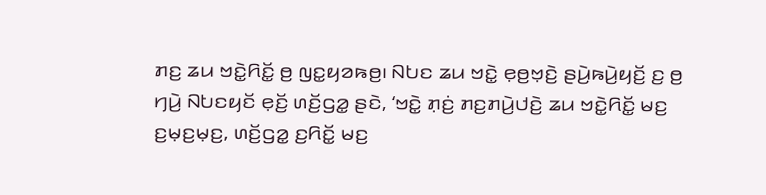ꤊꤢ꤬ ꤘꤣ ꤠꤢꤧ꤭ꤖꤢꤩ꤭ ꤥ꤬ ꤜꤢ꤭ꤟꤤꤒꤥ꤬꤯ ꤡꤝꤢ ꤘꤣ ꤠꤢꤧ꤭ ꤕ꤫ꤥ꤬ꤠ꤫ꤢꤧ꤬ ꤔꤣꤧ꤬ꤒꤣꤧ꤬ꤟꤢꤩ꤬ ꤢ꤬ ꤥ꤬ ꤚꤣꤧ꤬ ꤡꤝꤢꤟꤢꤩ ꤕ꤫ꤢꤩ꤬ ꤛꤢꤩ꤬ꤞꤤ꤭ ꤔꤢꤧ, ‘ꤠꤢꤧ꤭ ꤊ꤫ꤢꤦ꤬ ꤊꤢ꤬ꤊꤣꤧ꤬ꤓꤢꤧ꤬ ꤘꤣ ꤠꤢꤧ꤭ꤖꤢꤩ꤭ ꤗꤢ꤬ ꤢ꤬ꤗ꤫ꤢ꤬ꤗ꤫ꤢ꤬, ꤛꤢꤩ꤬ꤞꤤ꤭ ꤢ꤬ꤖꤢꤩ꤭ ꤗꤢ꤬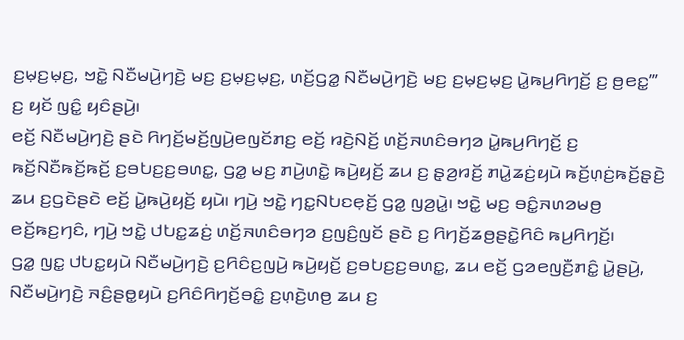ꤢ꤬ꤗ꤫ꤢ꤬ꤗ꤫ꤢ꤬, ꤠꤢꤧ꤭ ꤡꤢꤪꤗꤣꤧ꤬ꤚꤢꤧ꤬ ꤗꤢ꤬ ꤢ꤬ꤗ꤫ꤢ꤬ꤗ꤫ꤢ꤬, ꤛꤢꤩ꤬ꤞꤤ꤭ ꤡꤢꤪꤗꤣꤧ꤬ꤚꤢꤧ꤬ ꤗꤢ꤬ ꤢ꤬ꤗ꤫ꤢ꤬ꤗ꤫ꤢ꤬ ꤣꤧ꤭ꤒꤣ꤬ꤖꤚꤢꤩ꤬ ꤢ꤬ ꤥ꤬ꤕꤢ꤭’” ꤢ꤬ ꤟꤢꤩ ꤜꤢꤨ꤭ ꤟꤢꤨꤔꤣꤧ꤬꤯
ꤕꤢꤩ꤬ ꤡꤢꤪꤗꤣꤧ꤬ꤚꤢꤧ꤬ ꤔꤢꤧ ꤖꤚꤢꤩ꤬ꤗꤢꤩ꤬ꤜꤣꤧ꤬ꤕꤜꤢꤩꤊꤢ꤬ ꤕꤢꤩ꤬ ꤙꤢꤧ꤬ꤡꤢꤩ꤬ ꤛꤢꤩ꤬ꤏꤛꤢꤨꤋꤚꤤ ꤣꤧ꤭ꤒꤣ꤬ꤖꤚꤢꤩ꤬ ꤢ꤬ ꤒꤢꤩ꤬ꤡꤢꤪꤒꤢꤩ꤬ꤒꤢꤩ꤬ ꤢ꤬ꤋꤝꤢ꤬ꤢ꤬ꤋꤛꤢ꤭, ꤞꤤ꤭ ꤗꤢ꤬ ꤊꤣꤧ꤬ꤛꤢꤧ꤭ ꤒꤣꤧ꤬ꤟꤢꤩ꤬ ꤘꤣ ꤢ꤬ ꤔ꤫ꤤ꤬ꤙꤢꤩ꤬ ꤊꤣꤧ꤭ꤘꤢꤦ꤬ꤟꤣꤧ ꤒꤢꤩ꤬ꤛ꤫ꤢꤦ꤬ꤒꤢꤩ꤬ꤔ꤫ꤢꤧ꤬ ꤘꤣ ꤢ꤬ꤞꤢꤧꤔꤢꤧ ꤕꤢꤩ꤬ ꤣꤧ꤭ꤒꤣꤧ꤬ꤟꤢꤩ꤬ ꤟꤣꤧ꤯ ꤚꤣꤧ꤬ ꤠꤢꤧ꤭ ꤚꤢ꤭ꤡꤝꤢꤕ꤫ꤢꤩ꤬ ꤞꤤ꤭ ꤜꤤ꤬ꤣꤧ꤭꤯ ꤠꤢꤧ꤭ ꤗꤢ꤬ ꤋꤢꤨ꤭ꤏꤛꤤꤗꤥ꤬ ꤕꤢꤩ꤬ꤒꤢ꤬ꤚꤢꤨ, ꤚꤣꤧ꤬ ꤠꤢꤧ꤭ ꤓꤝꤢ꤭ꤘꤢꤦ꤬ ꤛꤢꤩ꤬ꤏꤛꤢꤨꤋꤚꤤ ꤢ꤬ꤜꤢꤨ꤬ꤜꤢꤩ ꤔꤢꤧ ꤢ꤬ ꤖꤚꤢꤩ꤬ꤘꤥ꤬ꤔꤢꤧ꤭ꤖꤢꤨ ꤒꤣ꤬ꤖꤚꤢꤩ꤬꤯
ꤞꤤ꤭ ꤜꤢ꤭ ꤓꤝꤢ꤭ꤟꤣꤧ ꤡꤢꤪꤗꤣꤧ꤬ꤚꤢꤧ꤬ ꤢ꤬ꤖꤢꤨꤢ꤬ꤜꤣꤧ꤬ ꤒꤣꤧ꤬ꤟꤢꤩ꤬ ꤢ꤬ꤋꤝꤢ꤬ꤢ꤬ꤋꤛꤢ꤭, ꤘꤣ ꤕꤢꤩ꤬ ꤞꤤꤕꤜꤢꤪ꤬ꤊꤢꤨ꤭ ꤣꤧ꤭ꤔꤣꤧ꤬, ꤡꤢꤪꤗꤣꤧ꤬ꤚꤢꤧ꤬ ꤏꤢꤨ꤬ꤔꤥ꤭ꤟꤣꤧ ꤢ꤬ꤖꤢꤨꤖꤚꤢꤩ꤬ꤋꤢꤨ꤭ ꤢ꤬ꤛ꤫ꤢꤧ꤬ꤛꤥ꤬ ꤘꤣ ꤢ꤬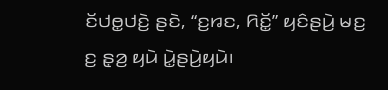ꤢꤩꤓꤥ꤭ꤓꤢꤧ꤬ ꤔꤢꤧ, “ꤢ꤬ꤙꤢ, ꤖꤢꤩ꤭” ꤟꤢꤨꤔꤣꤧ꤬ ꤗꤢ꤬ ꤢ꤬ ꤔ꤫ꤤ꤬ ꤟꤣꤧ ꤣꤧ꤭ꤔꤣꤧ꤬ꤟꤣꤧ꤯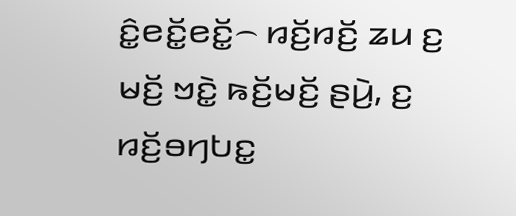ꤢꤨ꤭ꤕꤢꤩ꤭ꤕꤢꤩ꤭꤮ ꤙꤢꤩ꤬ꤙꤢꤩ꤬ ꤘꤣ ꤢ꤬ ꤗꤢꤩ꤬ ꤠꤢꤧ꤭ ꤒꤢꤩ꤬ꤗꤢꤩ꤬ ꤔꤣꤧ꤬, ꤢ꤬ ꤙꤢꤩ꤬ꤋꤚꤝꤢ꤭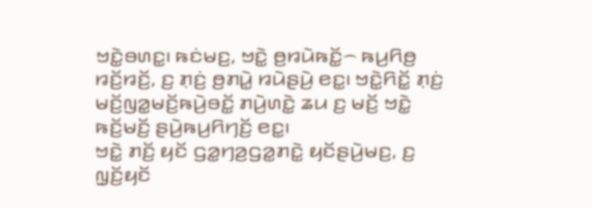ꤠꤢꤧ꤭ꤋꤛꤢ꤭꤯ ꤒꤢꤦꤗꤢ꤬, ꤠꤢꤧ꤭ ꤥ꤬ꤙꤣꤧꤒꤢꤩ꤭꤮ ꤒꤣ꤬ꤖꤥ꤬ ꤙꤢꤩ꤬ꤙꤢꤩ꤬, ꤢ꤬ ꤊ꤫ꤢꤦ꤬ ꤥ꤬ꤊꤣꤧ꤭ ꤙꤣꤧꤔꤣꤧ꤬ ꤕꤢ꤭꤯ ꤠꤢꤧ꤭ꤖꤢꤩ꤭ ꤊ꤫ꤢꤦ꤬ ꤗꤢꤩ꤬ꤜꤤ꤭ꤗꤢꤩ꤬ꤒꤣꤧ꤬ꤋꤢꤩ꤭ ꤊꤣꤧ꤬ꤛꤢꤧ꤭ ꤘꤣ ꤢ꤬ ꤗꤢꤩ꤬ ꤠꤢꤧ꤭ ꤒꤢꤩ꤬ꤗꤢꤩ꤬ ꤔꤣꤧ꤬ꤒꤣ꤬ꤖꤚꤢꤩ꤬ ꤕꤢ꤭꤯
ꤠꤢꤧ꤭ ꤊꤢꤩ꤬ ꤟꤢꤩ ꤞꤤ꤭ꤚꤤ꤬ꤞꤤ꤭ꤊꤢꤧ꤭ ꤟꤢꤩꤔꤣꤧ꤬ꤗꤢ꤬, ꤢ꤬ ꤜ꤫ꤢꤩ꤬ꤟꤢꤩ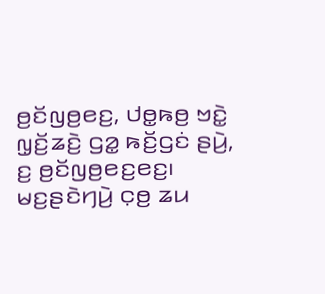ꤥ꤬ꤢꤩꤜꤥ꤬ꤕꤢ꤬, ꤓꤥ꤭ꤒꤥ꤬ ꤠꤢꤧ꤭ ꤜ꤫ꤢꤩ꤬ꤘꤢꤧ꤬ ꤞꤤ꤭ ꤒꤢꤩ꤬ꤞꤢꤦ ꤔꤣꤧ꤬, ꤢ꤬ ꤥ꤬ꤢꤩꤜꤥ꤬ꤕꤢ꤬ꤕꤢ꤬꤯ ꤗꤢ꤬ꤔꤢꤧꤚꤣꤧ꤬ ꤍ꤫ꤥ꤬ ꤘꤣ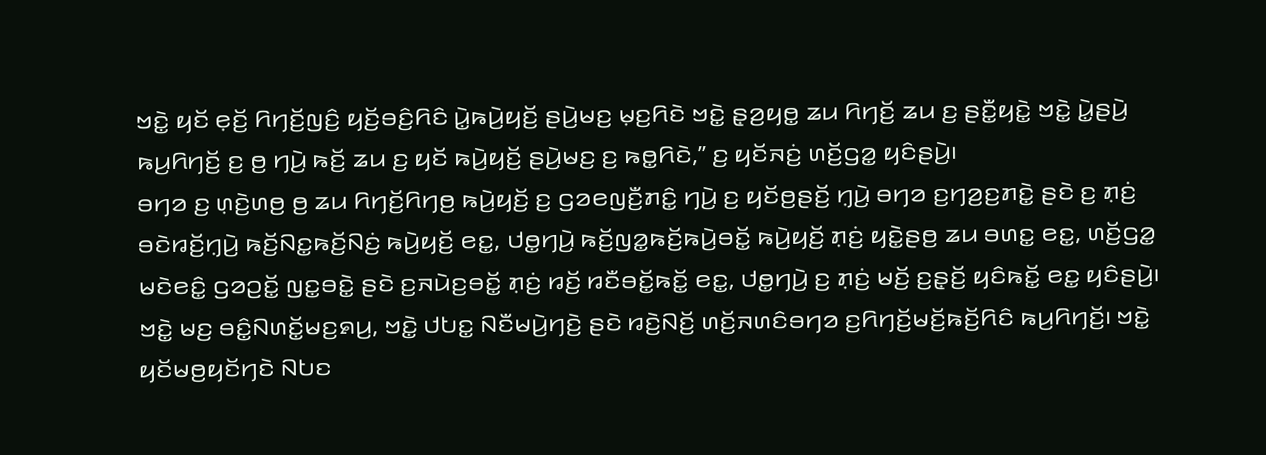ꤠꤢꤧ꤭ ꤟꤢꤩ ꤕ꤫ꤢꤩ꤬ ꤖꤚꤢꤩ꤬ꤜꤢꤨ꤬ ꤟꤢꤩ꤬ꤋꤢꤨ꤬ꤖꤢꤨ ꤣꤧ꤭ꤒꤣꤧ꤬ꤟꤢꤩ꤬ ꤔꤣꤧ꤬ꤗꤢ꤬ ꤗ꤫ꤢ꤬ꤖꤢꤧ ꤠꤢꤧ꤭ ꤔ꤫ꤤ꤬ꤟꤥ꤭ ꤘꤣ ꤖꤚꤢꤩ꤬ ꤘꤣ ꤢ꤬ ꤔꤢꤪ꤭ꤟꤢꤧ꤭ ꤠꤢꤧ꤭ ꤣꤧ꤭ꤔꤣꤧ꤬ ꤒꤣ꤬ꤖꤚꤢꤩ꤬ ꤢ꤬ ꤥ꤬ ꤚꤣꤧ꤬ ꤒꤢꤩ꤬ ꤘꤣ ꤢ꤬ ꤟꤢꤩ ꤒꤣꤧ꤬ꤟꤢꤩ꤬ ꤔꤣꤧ꤬ꤗꤢ꤬ ꤢ꤬ ꤒꤥ꤭ꤖꤢꤧ,” ꤢ꤬ ꤟꤢꤩꤏꤢꤦ꤬ ꤛꤢꤩ꤬ꤞꤤ꤭ ꤟꤢꤨꤔꤣꤧ꤬꤯
ꤋꤚꤤ ꤢ꤬ ꤛ꤫ꤢꤧ꤬ꤛꤥ꤬ ꤥ꤬ ꤘꤣ ꤖꤚꤢꤩ꤬ꤖꤚꤥ꤬ ꤒꤣꤧ꤬ꤟꤢꤩ꤬ ꤢ꤬ ꤞꤤꤕꤜꤢꤪ꤬ꤊꤢꤨ꤭ ꤚꤣꤧ꤬ ꤢ꤬ ꤟꤢꤩꤥ꤬ꤔꤢꤩ꤬ ꤚ꤫ꤣꤧ꤬ ꤋꤚꤤ ꤢ꤬ꤚꤤ꤬ꤢ꤬ꤊꤢꤧ꤭ ꤔꤢꤧ ꤢ꤬ ꤊ꤫ꤢꤦ꤬ ꤋꤢꤧꤙꤢꤩ꤬ꤚ꤫ꤣꤧ꤬ ꤒꤢꤩ꤬ꤡꤢ꤭ꤒꤢꤩ꤬ꤡꤢꤦ꤬ ꤒꤣꤧ꤬ꤟꤢꤩ꤬ ꤕꤢ꤭, ꤓꤥ꤭ꤚꤣꤧ꤬ ꤒꤢꤩ꤬ꤜꤤ꤭ꤒꤢꤩ꤬ꤒꤣꤧ꤬ꤋꤢꤩ꤭ ꤒꤣꤧ꤬ꤟꤢꤩ꤬ ꤊ꤫ꤢꤦ꤬ ꤟꤢꤧ꤭ꤔꤥ꤬ ꤘꤣ ꤋꤛꤢ꤭ ꤕꤢ꤭, ꤛꤢꤩ꤬ꤞꤤ꤭ ꤗꤢꤧꤕꤢꤨ꤭ ꤞꤤꤑꤢꤩ꤭ ꤜꤢ꤭ꤋꤢꤧ꤭ ꤔꤢꤧ ꤢ꤬ꤏꤣꤧꤢ꤬ꤋꤢꤩ꤭ ꤊ꤫ꤢꤦ꤬ ꤙꤢꤩ꤬ ꤙꤢꤪꤋꤢꤩ꤭ꤒꤢꤩ꤭ ꤕꤢ꤭, ꤓꤥ꤭ꤚꤣꤧ꤬ ꤢ꤬ ꤊ꤫ꤢꤦ꤬ ꤗꤢꤩ꤬ ꤢ꤬ꤔ꤫ꤢꤩ꤬ ꤟꤢꤨꤒꤢꤩ꤭ ꤕꤢ꤭ ꤟꤢꤨꤔꤣꤧ꤬꤯
ꤠꤢꤧ꤭ ꤗꤢ꤬ ꤋꤢꤨ꤭ꤡꤛꤢꤩ꤭ꤗꤢ꤬ꤎꤣ꤬, ꤠꤢꤧ꤭ ꤓꤝꤢ꤭ ꤡꤢꤪꤗꤣꤧ꤬ꤚꤢꤧ꤬ ꤔꤢꤧ ꤙꤢꤧ꤬ꤡꤢꤩ꤬ ꤛꤢꤩ꤬ꤏꤛꤢꤨꤋꤚꤤ ꤢ꤬ꤖꤚꤢꤩ꤬ꤗꤢꤩ꤬ꤒꤢꤩ꤬ꤖꤢꤨ ꤒꤣ꤬ꤖꤚꤢꤩ꤬꤯ ꤠꤢꤧ꤭ ꤟꤢꤩꤗꤥ꤬ꤟꤢꤩꤚꤢꤧ ꤡꤝꤢ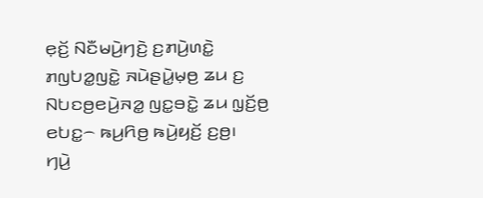ꤕ꤫ꤢꤩ꤬ ꤡꤢꤪꤗꤣꤧ꤬ꤚꤢꤧ꤬ ꤢ꤬ꤊꤣꤧ꤬ꤛꤢꤧ꤭ ꤊꤜꤝꤤ꤭ꤜꤢꤧ꤭ ꤏꤣꤧꤔꤣꤧ꤭ꤗ꤫ꤥ꤬ ꤘꤣ ꤢ꤬ ꤡꤝꤢꤥ꤬ꤕꤣꤧ꤬ꤏꤤ꤭ ꤜꤢ꤭ꤋꤢꤧ꤭ ꤘꤣ ꤜ꤫ꤢꤩ꤬ꤥ꤬ ꤕꤝꤢ꤭꤮ ꤒꤣ꤬ꤖꤥ꤬ ꤒꤣꤧ꤬ꤟꤢꤩ꤬ ꤢ꤬ꤥ꤬꤯
ꤚꤣꤧ꤬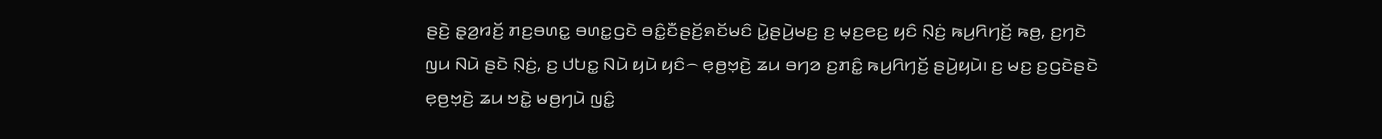ꤔꤢꤧ꤬ ꤔ꤫ꤤ꤬ꤙꤢꤩ꤬ ꤊꤢ꤬ꤋꤛꤢ꤭ ꤋꤛꤢ꤭ꤞꤢꤧ ꤋꤢꤨ꤭ꤢꤪꤔꤢꤩ꤬ꤎꤢꤩꤗꤢꤨ ꤣꤧ꤭ꤔꤣꤧ꤬ꤗꤢ꤬ ꤢ꤬ ꤗ꤫ꤢ꤬ꤕꤢ꤬ ꤟꤢꤨ ꤡ꤫ꤢꤦ꤬ ꤒꤣ꤬ꤖꤚꤢꤩ꤬ ꤒꤥ꤬, ꤢ꤬ꤚꤢꤧ ꤜꤣ ꤡꤣꤧ ꤔꤢꤧ ꤡ꤫ꤢꤦ꤬, ꤢ꤬ ꤓꤝꤢ꤭ ꤡꤣꤧ ꤟꤣꤧ ꤟꤢꤨ꤮ ꤕ꤫ꤥ꤬ꤠ꤫ꤢꤧ꤬ ꤘꤣ ꤋꤚꤤ ꤢ꤬ꤊꤢꤨ꤭ ꤒꤣ꤬ꤖꤚꤢꤩ꤬ ꤔꤣꤧ꤬ꤟꤣꤧ꤯ ꤢ꤬ ꤗꤢ꤬ ꤢ꤬ꤞꤢꤧꤔꤢꤧ ꤕ꤫ꤥ꤬ꤠ꤫ꤢꤧ꤬ ꤘꤣ ꤠꤢꤧ꤭ ꤗꤥ꤬ꤚꤣꤧ ꤜꤢꤨ꤭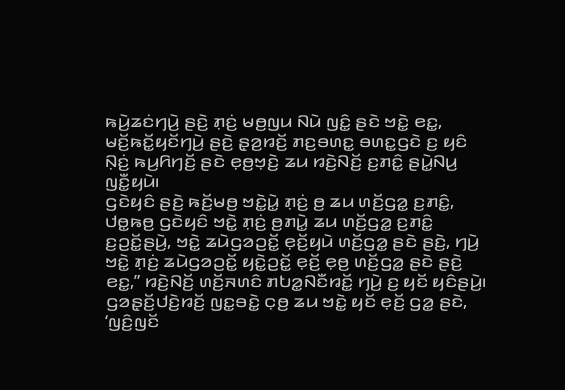ꤒꤣꤧ꤬ꤘꤢꤦꤚꤣꤧ꤬ ꤔꤢꤧ꤬ ꤊ꤫ꤢꤦ꤬ ꤗꤥ꤬ꤜꤣ ꤡꤣꤧ ꤜꤢꤨ꤭ ꤔꤢꤧ ꤠꤢꤧ꤭ ꤕꤢ꤭, ꤗꤢꤩ꤬ꤒꤢꤩ꤭ꤟꤢꤩꤚꤣꤧ꤬ ꤔꤢꤧ꤬ ꤔ꤫ꤤ꤬ꤙꤢꤩ꤬ ꤊꤢ꤬ꤋꤛꤢ꤭ ꤋꤛꤢ꤭ꤞꤢꤧ ꤢ꤬ ꤟꤢꤨ ꤡ꤫ꤢꤦ꤬ ꤒꤣ꤬ꤖꤚꤢꤩ꤬ ꤔꤢꤧ ꤕ꤫ꤥ꤬ꤠ꤫ꤢꤧ꤬ ꤘꤣ ꤙꤢꤧ꤬ꤡꤢꤩ꤬ ꤢ꤬ꤊꤢꤨ꤭ ꤔꤣꤧ꤭ꤡꤣ꤬ ꤜꤢꤪ꤭ꤟꤣꤧ꤯
ꤞꤢꤧꤟꤢꤨ ꤔꤢꤧ꤬ ꤒꤢꤩ꤬ꤗꤥ꤬ ꤠꤢꤧ꤭ꤣꤧ꤭ ꤊ꤫ꤢꤦ꤬ ꤥ꤬ ꤘꤣ ꤛꤢꤩ꤬ꤞꤤ꤭ ꤢ꤬ꤊꤢꤨ꤭, ꤓꤥ꤭ꤒꤥ꤬ ꤞꤢꤧꤟꤢꤨ ꤠꤢꤧ꤭ ꤊ꤫ꤢꤦ꤬ ꤥ꤬ꤊꤣꤧ꤭ ꤘꤣ ꤛꤢꤩ꤬ꤞꤤ꤭ ꤢ꤬ꤊꤢꤨ꤭ ꤢ꤬ꤑꤢꤩ꤭ꤔꤣꤧ꤬, ꤠꤢꤧ꤭ ꤘꤣꤧꤞꤤꤑꤢꤩ꤭ ꤕ꤫ꤢꤩ꤬ꤟꤣꤧ ꤛꤢꤩ꤬ꤞꤤ꤭ ꤔꤢꤧ ꤔꤢꤧ꤬, ꤚꤣꤧ꤬ ꤠꤢꤧ꤭ ꤊ꤫ꤢꤦ꤬ ꤘꤣꤧꤞꤤꤑꤢꤩ꤭ ꤟꤢꤧ꤭ꤑꤢꤩ꤭ ꤕ꤫ꤢꤩ꤬ ꤕ꤫ꤥ꤬ ꤛꤢꤩ꤬ꤞꤤ꤭ ꤔꤢꤧ ꤔꤢꤧ꤬ ꤕꤢ꤭,” ꤙꤢꤧ꤬ꤡꤢꤩ꤬ ꤛꤢꤩ꤬ꤏꤛꤢꤨ ꤊꤝꤤ꤭ꤡꤢꤪꤙꤢꤩ꤭ ꤚꤣꤧ꤬ ꤢ꤬ ꤟꤢꤩ ꤟꤢꤨꤔꤣꤧ꤬꤯
ꤞꤤꤔ꤫ꤢꤩ꤬ꤓꤢꤧ꤬ꤙꤢꤩ꤬ ꤜꤢ꤭ꤋꤢꤧ꤭ ꤍ꤫ꤥ꤬ ꤘꤣ ꤠꤢꤧ꤭ ꤟꤢꤩ ꤕ꤫ꤢꤩ꤬ ꤞꤤ꤭ ꤔꤢꤧ, ‘ꤜꤢꤨ꤬ꤜꤢꤩ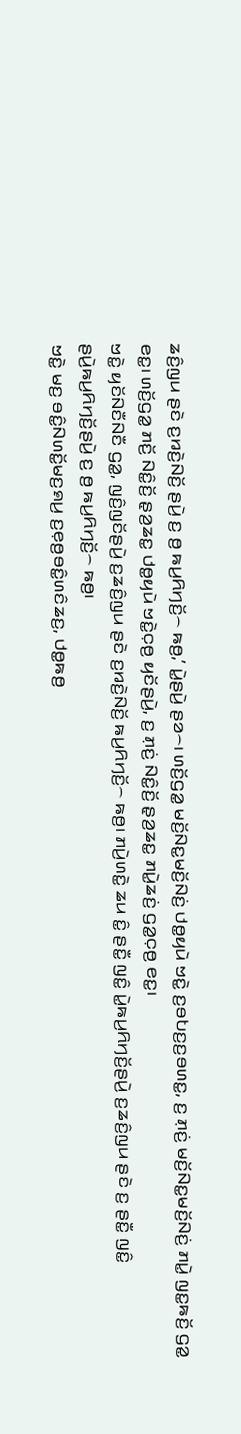ꤘꤢꤨ꤬ꤜꤣ ꤔꤢꤧ ꤢ꤬ꤙꤢꤧ꤬ꤡꤢꤩ꤬ ꤔꤣꤧ꤬ ꤢ꤬ ꤥ꤬ ꤒꤣ꤬ꤖꤚꤢꤩ꤬꤮ ꤒꤥ꤬,’ ꤣꤧ꤭ꤔꤣꤧ꤬ ꤔꤤ꤮꤯ ꤛꤢꤩ꤬ꤞꤤ꤭ ꤗꤢꤩ꤬ꤡꤢ꤭ꤗꤢꤩ꤬ꤡꤢꤦ꤬ ꤓꤥ꤭ꤟꤣꤧ ꤠꤢꤧ꤭ ꤢ꤬ꤋꤝꤢ꤬ꤢ꤬ꤋꤛꤢ꤭, ꤢ꤬ ꤊ꤫ꤢꤦ꤬ ꤗꤢꤩ꤬ꤡꤢ꤭ꤗꤢꤩ꤬ꤡꤢꤦ꤬ ꤊꤣꤧ꤭ ꤜꤢ꤭ꤒꤢꤩ꤬ ꤞꤤ꤭ ꤕꤢ꤭꤯ ꤛꤢꤩ꤬ꤞꤤ꤭ ꤊꤢꤩ꤬ ꤡꤢꤨ꤭ꤢꤩ꤬ ꤔ꤫ꤤ꤬ꤘꤢ꤭ ꤓꤥ꤭ꤟꤣꤧ ꤠꤢꤧ꤭ꤍ꤫ꤥ꤬ ꤟꤢꤩꤔꤣꤧ꤬, ꤢ꤬ ꤊ꤫ꤢꤦ꤬ ꤡꤢꤨ꤭ꤢꤩ꤬ ꤔ꤫ꤤ꤬ꤘꤢ꤭ ꤊꤣꤧ꤭ꤘꤢꤦ꤬ ꤞꤤ꤭ꤍ꤫ꤥ꤬ ꤕꤢ꤭꤯
ꤠꤢꤧ꤭ ꤟꤢꤩꤡꤢꤪꤡꤢꤪ ꤞꤤ꤭, ꤜꤢꤨ꤬ꤜꤢꤩꤔꤣꤧ꤬ ꤢ꤬ꤘꤢꤨ꤬ꤜꤣ ꤔꤢꤧ ꤢ꤬ꤙꤢꤧ꤬ꤡꤢꤩ꤬ ꤒꤣ꤬ꤖꤚꤢꤩ꤬꤮ ꤒꤥ꤬꤯ ꤊꤣꤧ꤬ꤛꤢꤧ꤭ ꤘꤣ ꤢꤨ꤭ ꤔꤢꤪ꤭ ꤜꤢꤨ꤭ ꤣꤧ꤭ꤒꤣ꤬ꤖꤚꤢꤩ꤬ꤔꤣꤧ꤬ ꤢ꤬ꤘꤢꤨ꤬ꤜꤣ ꤔꤢꤧ ꤢ꤬ ꤔꤢꤪ꤭ ꤜꤢꤨ꤭ ꤔꤣꤧ꤬ꤒꤣ꤬ꤖꤚꤢꤩ꤬ꤔꤣꤧ꤬ ꤢ꤬ ꤥ꤬ ꤒꤣ꤬ꤖꤚꤢꤩ꤬꤮ ꤒꤥ꤬꤯
ꤠꤢꤧ꤭ ꤗꤢ꤬ ꤋꤢꤨ꤭ꤡꤛꤢꤩ꤭ꤗꤢ꤬ꤎꤣ꤬ ꤢ꤬ꤕ꤫ꤥ꤬ꤋꤢꤨ꤭ꤛꤢꤨꤘꤢ꤬, ꤓꤥ꤭ꤒꤥ꤬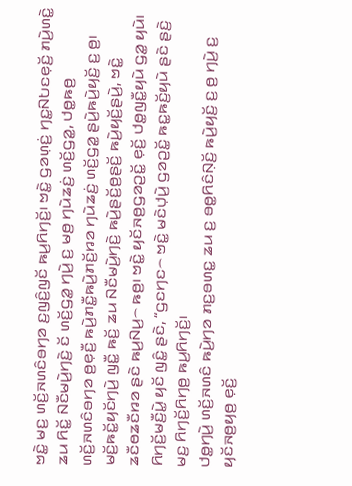ꤠꤢꤧ꤭ ꤗꤢ꤬ ꤛꤢꤩ꤬ꤏꤛꤢꤨꤋꤚꤤ ꤢ꤬ꤜꤢꤨ꤬ꤜꤢꤩ ꤒꤣ꤬ꤖꤚꤢꤩ꤬꤯ ꤠꤢꤧ꤭ ꤞꤤꤛ꤫ꤢꤦ꤬ ꤚꤢ꤭ꤡꤝꤢꤕ꤫ꤢꤩ꤬ ꤊꤣꤧ꤬ꤛꤢꤧ꤭ ꤘꤣ ꤖꤢꤩ꤭ ꤡꤢꤪꤗꤣꤧ꤬ꤚꤢꤧ꤬ ꤢꤩ ꤛꤢꤩ꤬ꤞꤤ꤭ ꤚꤣꤧ꤬ ꤢ꤬ ꤗꤥ꤬ ꤚꤣꤧꤘꤢꤦ꤬ ꤛꤢꤩ꤬ꤞꤤ꤭, ꤓꤥ꤭ꤒꤥ꤬ ꤛꤢꤩ꤬ꤏꤛꤢꤨꤋꤚꤤ ꤥ꤬ꤕ꤫ꤢꤪ꤬ ꤒꤣꤧ꤬ꤊꤢꤪ꤭ꤒꤣꤧ꤬ꤊꤢꤩ꤬ꤙꤤ ꤚꤣꤧꤘꤢꤦ꤬ ꤛꤢꤩ꤬ꤞꤤ꤭ ꤔꤣꤧ꤬ꤒꤣꤧ꤬ꤟꤢꤩ꤬ ꤢ꤬ ꤥ꤬꤯
ꤗꤢꤩ꤬ꤒꤢꤩ꤭ꤟꤢꤩꤚꤣꤧ꤬ ꤜꤢꤪ꤭ ꤒꤢꤩ꤬ ꤘꤣ ꤡꤢꤪꤗꤣꤧ꤬ꤚꤢꤧ꤬ ꤒꤣꤧ꤬ꤔꤢꤩ꤬ꤥ꤬ꤔꤢꤩ꤬ ꤒꤣꤧ꤬ꤟꤢꤩ꤬ꤔꤣꤧ꤬, ꤠꤢꤧ꤭ ꤘꤢꤪꤥꤘꤢꤪꤙꤤ ꤔꤢꤧ ꤒꤣ꤬ꤡꤣ꤬꤮ ꤒꤥ꤬꤯ ꤠꤢꤧ꤭ ꤟꤢꤩꤏꤥ꤬ꤞꤤꤑꤢꤩ꤭ ꤕ꤫ꤢꤩ꤬ ꤓꤥ꤭ꤜꤢꤪ꤭ꤟꤣꤧ ꤞꤤ꤭ ꤟꤣꤧ꤯
ꤖꤚꤢꤩ꤬ꤗꤢꤪ꤬ꤣꤧ꤭ ꤟꤢꤩ ꤜꤢꤨ꤭ ꤔꤢꤧ, “ꤞꤢꤚꤢ꤮ ꤠꤢꤧ꤭ ꤗꤢꤧꤓ꤫ꤣꤧ꤬ ꤞꤤꤑꤢꤩ꤭ ꤒꤢ꤭ꤒꤢꤩ꤬ꤟꤣꤧ ꤔꤢꤧ ꤔꤢꤧ꤬ ꤗꤢ꤬ ꤖꤚꤢꤩ꤬ꤖꤚꤥ꤬ ꤒꤣ꤬ꤖꤚꤢꤩ꤬꤯
ꤓꤥ꤭ꤚꤣꤧ꤬ ꤛꤢꤩ꤬ꤏꤛꤢꤨ ꤒꤣꤧ꤬ꤚꤤ ꤊꤢ꤬ꤋꤛꤢ꤭ ꤘꤣ ꤢ꤬ ꤋꤥ꤭ꤖꤢꤨꤡ꤫ꤢꤩ꤬ ꤒꤣꤧ꤬ꤟꤢꤩ꤬ ꤢ꤬ ꤥ꤬ ꤚꤣꤧ꤬ ꤢ꤬ ꤟꤢꤩꤏꤥ꤬ꤟꤥ꤬ ꤕ꤫ꤢꤩ꤬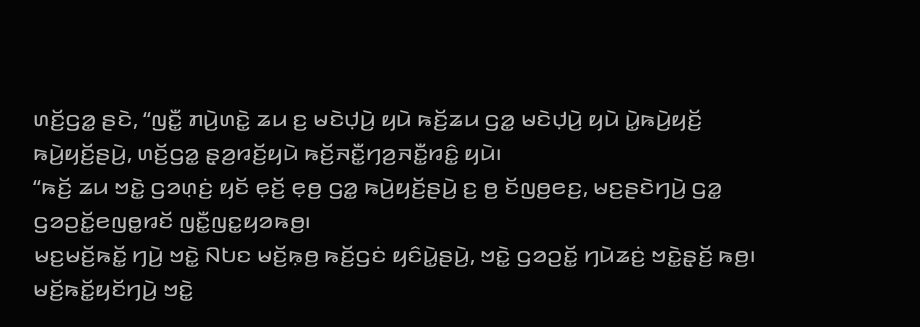ꤛꤢꤩ꤬ꤞꤤ꤭ ꤔꤢꤧ, “ꤜꤢꤪ꤭ ꤊꤣꤧ꤬ꤛꤢꤧ꤭ ꤘꤣ ꤢ꤬ ꤗꤢꤧꤓ꤫ꤣꤧ꤬ ꤟꤣꤧ ꤒꤢꤩ꤬ꤘꤣ ꤞꤤ꤭ ꤗꤢꤧꤓ꤫ꤣꤧ꤬ ꤟꤣꤧ ꤣꤧ꤭ꤒꤣꤧ꤬ꤟꤢꤩ꤬ ꤒꤣꤧ꤬ꤟꤢꤩ꤬ꤔꤣꤧ꤬, ꤛꤢꤩ꤬ꤞꤤ꤭ ꤔ꤫ꤤ꤬ꤙꤢꤩ꤬ꤟꤣꤧ ꤒꤢꤩ꤬ꤏꤢꤪ꤭ꤚꤤ꤬ꤏꤢꤪ꤭ꤙꤢꤨ꤭ ꤟꤣꤧ꤯
“ꤒꤢꤩ꤬ ꤘꤣ ꤠꤢꤧ꤭ ꤞꤤꤛ꤫ꤢꤦ꤬ ꤟꤢꤩ ꤕ꤫ꤢꤩ꤬ ꤕ꤫ꤥ꤬ ꤞꤤ꤭ ꤒꤣꤧ꤬ꤟꤢꤩ꤬ꤔꤣꤧ꤬ ꤢ꤬ ꤥ꤬ ꤢꤩꤜꤥ꤬ꤕꤢ꤬, ꤗꤢ꤬ꤔꤢꤧꤚꤣꤧ꤬ ꤞꤤ꤭ ꤞꤤꤑꤢꤩ꤭ꤕꤜꤥ꤭ꤙꤢꤩ ꤜꤢꤪ꤭ꤜꤢ꤭ꤟꤤꤒꤥ꤬꤯
ꤗꤢ꤬ꤗꤢꤩ꤬ꤒꤢꤩ꤭ ꤚꤣꤧ꤬ ꤠꤢꤧ꤭ ꤡꤝꤢ ꤗꤢꤩ꤬ꤒ꤫ꤥ꤬ ꤒꤢꤩ꤬ꤞꤢꤦ ꤟꤢꤨꤣꤧ꤭ꤔꤣꤧ꤬, ꤠꤢꤧ꤭ ꤞꤤꤑꤢꤩ꤭ ꤚꤣꤧꤘꤢꤦ꤬ ꤠꤢꤧ꤭ꤔ꤫ꤢꤩ꤬ ꤒꤥ꤬꤯ ꤗꤢꤩ꤬ꤒꤢꤩ꤭ꤟꤢꤩꤚꤣꤧ꤬ ꤠꤢꤧ꤭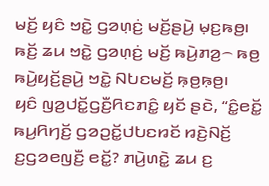ꤗꤢꤩ꤬ ꤟꤢꤨ ꤠꤢꤧ꤭ ꤞꤤꤛ꤫ꤢꤦ꤬ ꤗꤢꤩ꤬ꤔꤣꤧ꤬ ꤗ꤫ꤢ꤬ꤒꤥ꤬꤯ ꤒꤢꤩ꤬ ꤘꤣ ꤠꤢꤧ꤭ ꤞꤤꤛ꤫ꤢꤦ꤬ ꤗꤢꤩ꤬ ꤒꤣꤧ꤬ꤊꤤ꤬꤮ ꤒꤥ꤬ ꤒꤣꤧ꤬ꤟꤢꤩ꤬ꤔꤣꤧ꤬ ꤠꤢꤧ꤭ ꤡꤝꤢꤗꤢꤩ꤬ ꤒ꤫ꤥ꤬ꤒ꤫ꤥ꤬꤯
ꤟꤢꤨ ꤜꤤ꤬ꤓꤢꤩ꤭ꤞꤢꤪ꤬ꤖꤢꤊꤢꤨ꤭ ꤟꤢꤩ ꤔꤢꤧ, “ꤢꤨ꤭ꤕꤢꤩ꤭ ꤒꤣ꤬ꤖꤚꤢꤩ꤬ ꤞꤤꤑꤢꤩ꤭ꤓꤝꤢꤙꤢꤩ ꤙꤢꤧ꤬ꤡꤢꤩ꤬ ꤢ꤬ꤞꤤꤕꤜꤢꤪ꤬ ꤕꤢꤩ꤭? ꤊꤣꤧ꤬ꤛꤢꤧ꤭ ꤘꤣ ꤢ꤬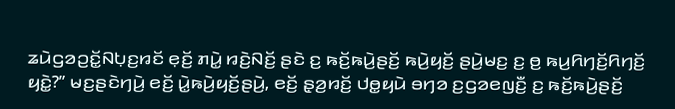ꤘꤣꤧꤞꤤꤑꤢꤩ꤭ꤡꤝ꤫ꤢ꤬ꤙꤢꤩ ꤕ꤫ꤢꤩ꤬ ꤊꤣꤧ꤭ ꤙꤢꤧ꤬ꤡꤢꤩ꤬ ꤔꤢꤧ ꤢ꤬ ꤒꤢꤩ꤬ꤒꤣꤧ꤬ꤔꤢꤩ꤬ ꤒꤣꤧ꤬ꤟꤢꤩ꤬ ꤔꤣꤧ꤬ꤗꤢ꤬ ꤢ꤬ ꤥ꤬ ꤒꤣ꤬ꤖꤚꤢꤩ꤬ꤖꤚꤢꤩ꤬ ꤟꤢꤧ꤭?” ꤗꤢ꤬ꤔꤢꤧꤚꤣꤧ꤬ ꤕꤢꤩ꤬ ꤣꤧ꤭ꤒꤣꤧ꤬ꤟꤢꤩ꤬ꤔꤣꤧ꤬, ꤕꤢꤩ꤬ ꤔ꤫ꤤ꤬ꤙꤢꤩ꤬ ꤓꤥ꤭ꤟꤣꤧ ꤋꤚꤤ ꤢ꤬ꤞꤤꤕꤜꤢꤪ꤬ ꤢ꤬ ꤒꤢꤩ꤬ꤒꤣꤧ꤬ꤔꤢꤩ꤬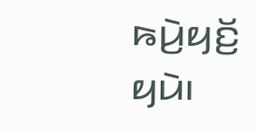ꤒꤣꤧ꤬ꤟꤢꤩ꤬ ꤟꤣꤧ꤯